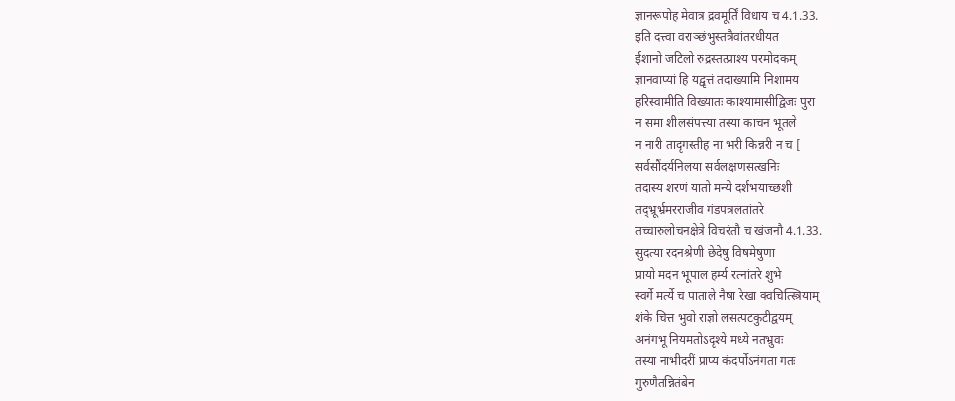ज्ञानरूपोह मेवात्र द्रवमूर्तिं विधाय च 4.1.33.
इति दत्त्वा वराञ्छंभुस्तत्रैवांतरधीयत
ईशानो जटिलो रुद्रस्तत्प्राश्य परमोदकम्
ज्ञानवाप्यां हि यद्वृत्तं तदाख्यामि निशामय
हरिस्वामीति विख्यातः काश्यामासीद्विजः पुरा
न समा शीलसंपत्त्या तस्या काचन भूतले
न नारी तादृगस्तीह ना भरी किन्नरी न च [
सर्वसौंदर्यनिलया सर्वलक्षणसत्खनिः
तदास्य शरणं यातो मन्ये दर्शभयाच्छशी
तद्भ्रूर्भ्रमरराजीव गंडपत्रलतांतरे
तच्चारुलोचनक्षेत्रे विचरंतौ च खंजनौ 4.1.33.
सुदत्या रदनश्रेणी छेदेषु विषमेषुणा
प्रायो मदन भूपाल हर्म्य रत्नांतरे शुभे
स्वर्गे मर्त्ये च पाताले नैषा रेखा क्वचित्स्त्रियाम्
शंके चित्त भुवो राज्ञो लसत्पटकुटीद्वयम्
अनंगभू नियमतोऽदृश्ये मध्ये नतभ्रुवः
तस्या नाभीदरीं प्राप्य कंदर्पोऽनंगता गतः
गुरुणैतन्नितंबेन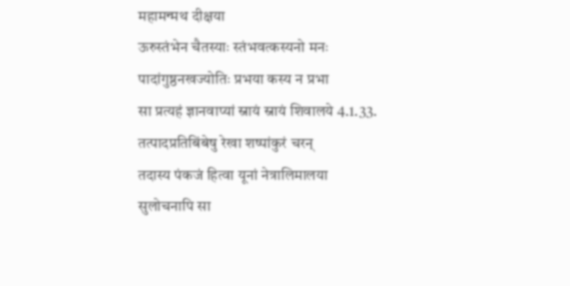महामन्मथ दीक्षया
ऊरुस्तंभेन चैतस्याः स्तंभवत्कस्यनो मनः
पादांगुष्ठनखज्योतिः प्रभया कस्य न प्रभा
सा प्रत्यहं ज्ञानवाप्यां स्नायं स्नायं शिवालये 4.1.33.
तत्पादप्रतिबिंबेषु रेखा शष्पांकुरं चरन्
तदास्य पंकजं हित्वा यूनां नेत्रालिमालया
सुलोचनापि सा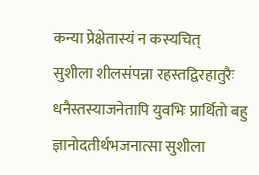कन्या प्रेक्षेतास्यं न कस्यचित्
सुशीला शीलसंपन्ना रहस्तद्विरहातुरैः
धनैस्तस्याजनेतापि युवभिः प्रार्थितो बहु
ज्ञानोदतीर्थभजनात्सा सुशीला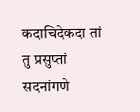कदाचिदेकदा तां तु प्रसुप्तां सदनांगणे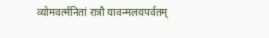व्योमवर्त्मनितां रात्रौ यावन्मलयपर्वतम्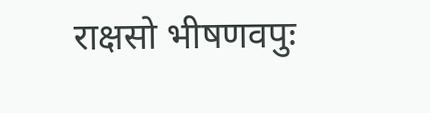राक्षसो भीषणवपुः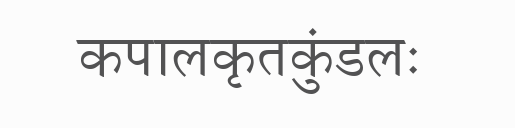कपालकृतकुंडलः